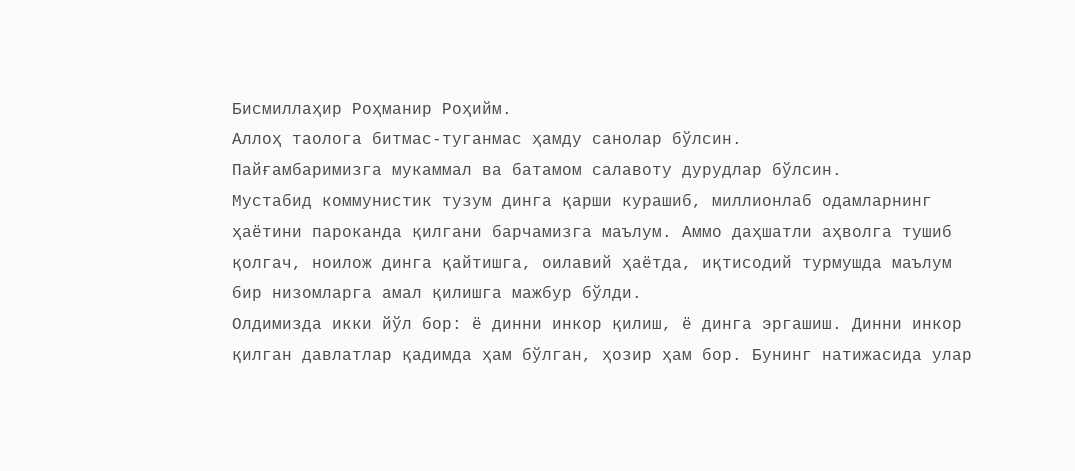Бисмиллаҳир Роҳманир Роҳийм.
Аллоҳ таолога битмас-туганмас ҳамду санолар бўлсин.
Пайғамбаримизга мукаммал ва батамом салавоту дурудлар бўлсин.
Мустабид коммунистик тузум динга қарши курашиб, миллионлаб одамларнинг ҳаётини пароканда қилгани барчамизга маълум. Аммо даҳшатли аҳволга тушиб қолгач, ноилож динга қайтишга, оилавий ҳаётда, иқтисодий турмушда маълум бир низомларга амал қилишга мажбур бўлди.
Олдимизда икки йўл бор: ё динни инкор қилиш, ё динга эргашиш. Динни инкор қилган давлатлар қадимда ҳам бўлган, ҳозир ҳам бор. Бунинг натижасида улар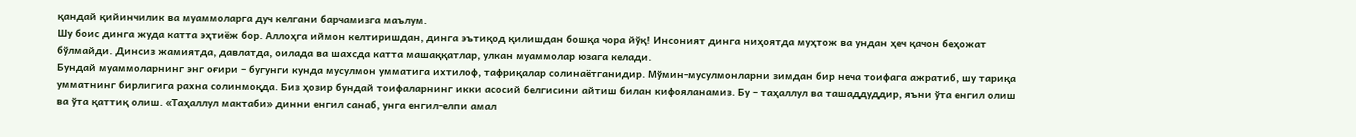қандай қийинчилик ва муаммоларга дуч келгани барчамизга маълум.
Шу боис динга жуда катта эҳтиёж бор. Аллоҳга иймон келтиришдан, динга эътиқод қилишдан бошқа чора йўқ! Инсоният динга ниҳоятда муҳтож ва ундан ҳеч қачон беҳожат бўлмайди. Динсиз жамиятда, давлатда, оилада ва шахсда катта машаққатлар, улкан муаммолар юзага келади.
Бундай муаммоларнинг энг оғири – бугунги кунда мусулмон умматига ихтилоф, тафриқалар солинаётганидир. Мўмин-мусулмонларни зимдан бир неча тоифага ажратиб, шу тариқа умматнинг бирлигига рахна солинмоқда. Биз ҳозир бундай тоифаларнинг икки асосий белгисини айтиш билан кифояланамиз. Бу – таҳаллул ва ташаддуддир, яъни ўта енгил олиш ва ўта қаттиқ олиш. «Таҳаллул мактаби» динни енгил санаб, унга енгил-елпи амал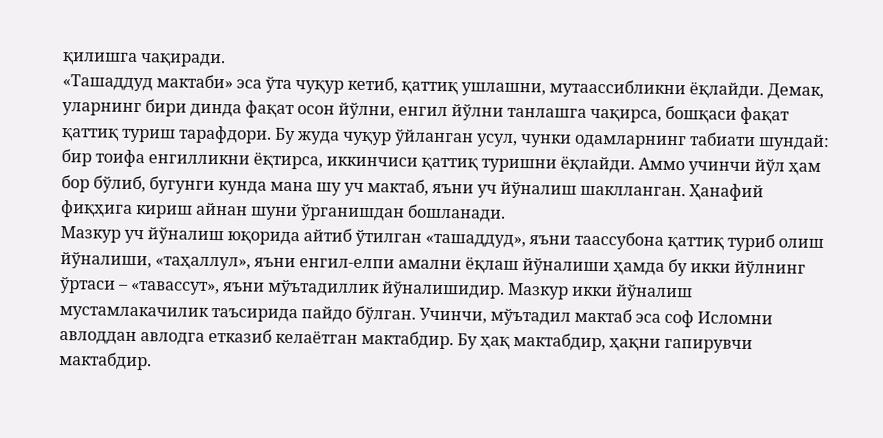қилишга чақиради.
«Ташаддуд мактаби» эса ўта чуқур кетиб, қаттиқ ушлашни, мутаассибликни ёқлайди. Демак, уларнинг бири динда фақат осон йўлни, енгил йўлни танлашга чақирса, бошқаси фақат қаттиқ туриш тарафдори. Бу жуда чуқур ўйланган усул, чунки одамларнинг табиати шундай: бир тоифа енгилликни ёқтирса, иккинчиси қаттиқ туришни ёқлайди. Аммо учинчи йўл ҳам бор бўлиб, бугунги кунда мана шу уч мактаб, яъни уч йўналиш шаклланган. Ҳанафий фиқҳига кириш айнан шуни ўрганишдан бошланади.
Мазкур уч йўналиш юқорида айтиб ўтилган «ташаддуд», яъни таассубона қаттиқ туриб олиш йўналиши, «таҳаллул», яъни енгил-елпи амални ёқлаш йўналиши ҳамда бу икки йўлнинг ўртаси – «тавассут», яъни мўътадиллик йўналишидир. Мазкур икки йўналиш мустамлакачилик таъсирида пайдо бўлган. Учинчи, мўътадил мактаб эса соф Исломни авлоддан авлодга етказиб келаётган мактабдир. Бу ҳақ мактабдир, ҳақни гапирувчи мактабдир.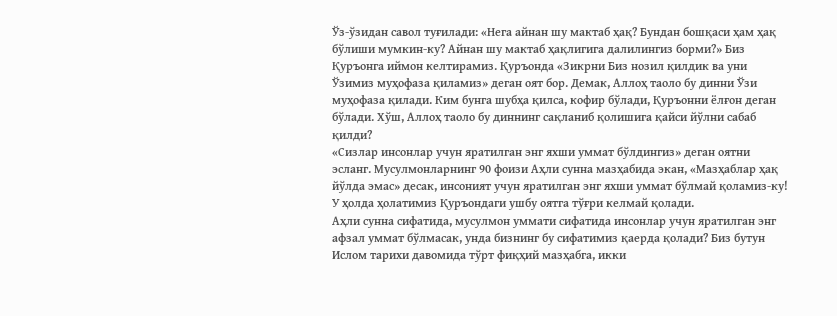Ўз-ўзидан савол туғилади: «Нега айнан шу мактаб ҳақ? Бундан бошқаси ҳам ҳақ бўлиши мумкин-ку? Айнан шу мактаб ҳақлигига далилингиз борми?» Биз Қуръонга иймон келтирамиз. Қуръонда «Зикрни Биз нозил қилдик ва уни Ўзимиз муҳофаза қиламиз» деган оят бор. Демак, Аллоҳ таоло бу динни Ўзи муҳофаза қилади. Ким бунга шубҳа қилса, кофир бўлади, Қуръонни ёлғон деган бўлади. Хўш, Аллоҳ таоло бу диннинг сақланиб қолишига қайси йўлни сабаб қилди?
«Сизлар инсонлар учун яратилган энг яхши уммат бўлдингиз» деган оятни эсланг. Мусулмонларнинг 90 фоизи Аҳли сунна мазҳабида экан, «Мазҳаблар ҳақ йўлда эмас» десак, инсоният учун яратилган энг яхши уммат бўлмай қоламиз-ку! У ҳолда ҳолатимиз Қуръондаги ушбу оятга тўғри келмай қолади.
Аҳли сунна сифатида, мусулмон уммати сифатида инсонлар учун яратилган энг афзал уммат бўлмасак, унда бизнинг бу сифатимиз қаерда қолади? Биз бутун Ислом тарихи давомида тўрт фиқҳий мазҳабга, икки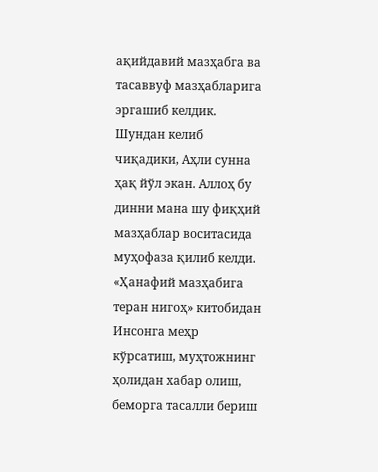ақийдавий мазҳабга ва тасаввуф мазҳабларига эргашиб келдик.
Шундан келиб чиқадики, Аҳли сунна ҳақ йўл экан. Аллоҳ бу динни мана шу фиқҳий мазҳаблар воситасида муҳофаза қилиб келди.
«Ҳанафий мазҳабига теран нигоҳ» китобидан
Инсонга меҳр кўрсатиш, муҳтожнинг ҳолидан хабар олиш, беморга тасалли бериш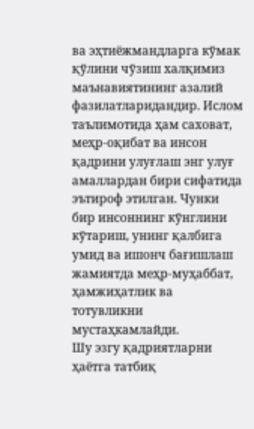ва эҳтиёжмандларга кўмак қўлини чўзиш халқимиз маънавиятининг азалий фазилатларидандир. Ислом таълимотида ҳам саховат, меҳр-оқибат ва инсон қадрини улуғлаш энг улуғ амаллардан бири сифатида эътироф этилган. Чунки бир инсоннинг кўнглини кўтариш, унинг қалбига умид ва ишонч бағишлаш жамиятда меҳр-муҳаббат, ҳамжиҳатлик ва тотувликни мустаҳкамлайди.
Шу эзгу қадриятларни ҳаётга татбиқ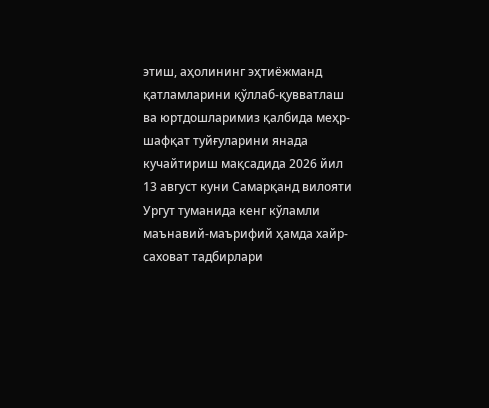этиш, аҳолининг эҳтиёжманд қатламларини қўллаб-қувватлаш ва юртдошларимиз қалбида меҳр-шафқат туйғуларини янада кучайтириш мақсадида 2026 йил 13 август куни Самарқанд вилояти Ургут туманида кенг кўламли маънавий-маърифий ҳамда хайр-саховат тадбирлари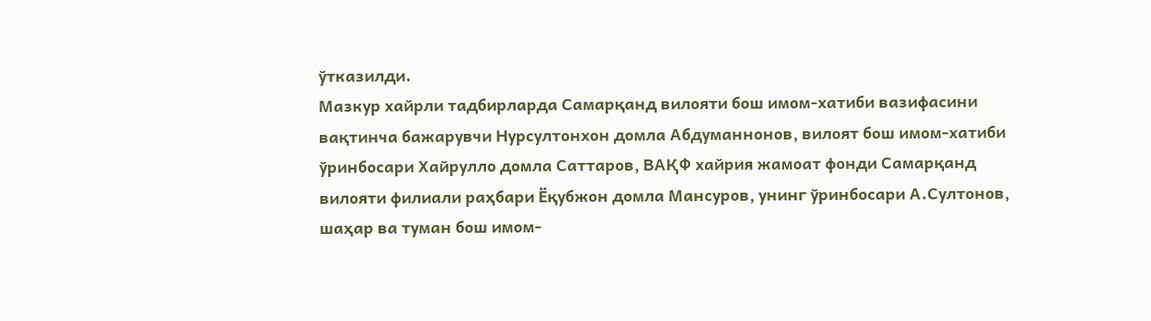ўтказилди.
Мазкур хайрли тадбирларда Самарқанд вилояти бош имом-хатиби вазифасини вақтинча бажарувчи Нурсултонхон домла Абдуманнонов, вилоят бош имом-хатиби ўринбосари Хайрулло домла Саттаров, ВАҚФ хайрия жамоат фонди Самарқанд вилояти филиали раҳбари Ёқубжон домла Мансуров, унинг ўринбосари А.Султонов, шаҳар ва туман бош имом-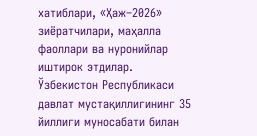хатиблари, «Ҳаж–2026» зиёратчилари, маҳалла фаоллари ва нуронийлар иштирок этдилар.
Ўзбекистон Республикаси давлат мустақиллигининг 35 йиллиги муносабати билан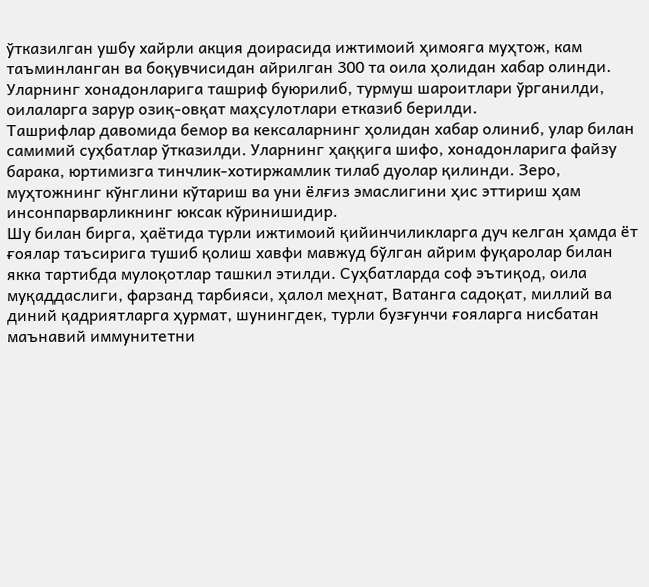ўтказилган ушбу хайрли акция доирасида ижтимоий ҳимояга муҳтож, кам таъминланган ва боқувчисидан айрилган 300 та оила ҳолидан хабар олинди. Уларнинг хонадонларига ташриф буюрилиб, турмуш шароитлари ўрганилди, оилаларга зарур озиқ-овқат маҳсулотлари етказиб берилди.
Ташрифлар давомида бемор ва кексаларнинг ҳолидан хабар олиниб, улар билан самимий суҳбатлар ўтказилди. Уларнинг ҳаққига шифо, хонадонларига файзу барака, юртимизга тинчлик-хотиржамлик тилаб дуолар қилинди. Зеро, муҳтожнинг кўнглини кўтариш ва уни ёлғиз эмаслигини ҳис эттириш ҳам инсонпарварликнинг юксак кўринишидир.
Шу билан бирга, ҳаётида турли ижтимоий қийинчиликларга дуч келган ҳамда ёт ғоялар таъсирига тушиб қолиш хавфи мавжуд бўлган айрим фуқаролар билан якка тартибда мулоқотлар ташкил этилди. Суҳбатларда соф эътиқод, оила муқаддаслиги, фарзанд тарбияси, ҳалол меҳнат, Ватанга садоқат, миллий ва диний қадриятларга ҳурмат, шунингдек, турли бузғунчи ғояларга нисбатан маънавий иммунитетни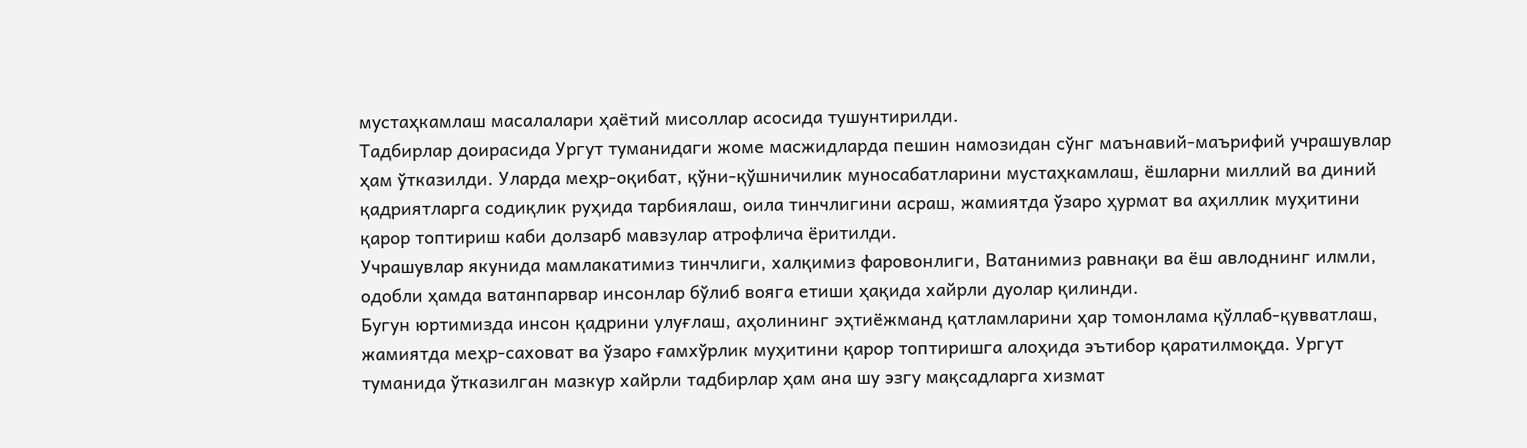мустаҳкамлаш масалалари ҳаётий мисоллар асосида тушунтирилди.
Тадбирлар доирасида Ургут туманидаги жоме масжидларда пешин намозидан сўнг маънавий-маърифий учрашувлар ҳам ўтказилди. Уларда меҳр-оқибат, қўни-қўшничилик муносабатларини мустаҳкамлаш, ёшларни миллий ва диний қадриятларга содиқлик руҳида тарбиялаш, оила тинчлигини асраш, жамиятда ўзаро ҳурмат ва аҳиллик муҳитини қарор топтириш каби долзарб мавзулар атрофлича ёритилди.
Учрашувлар якунида мамлакатимиз тинчлиги, халқимиз фаровонлиги, Ватанимиз равнақи ва ёш авлоднинг илмли, одобли ҳамда ватанпарвар инсонлар бўлиб вояга етиши ҳақида хайрли дуолар қилинди.
Бугун юртимизда инсон қадрини улуғлаш, аҳолининг эҳтиёжманд қатламларини ҳар томонлама қўллаб-қувватлаш, жамиятда меҳр-саховат ва ўзаро ғамхўрлик муҳитини қарор топтиришга алоҳида эътибор қаратилмоқда. Ургут туманида ўтказилган мазкур хайрли тадбирлар ҳам ана шу эзгу мақсадларга хизмат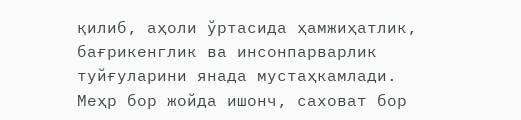қилиб, аҳоли ўртасида ҳамжиҳатлик, бағрикенглик ва инсонпарварлик туйғуларини янада мустаҳкамлади.
Меҳр бор жойда ишонч, саховат бор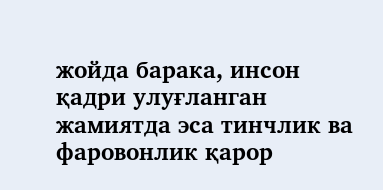жойда барака, инсон қадри улуғланган жамиятда эса тинчлик ва фаровонлик қарор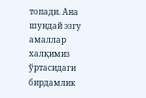топади. Ана шундай эзгу амаллар халқимиз ўртасидаги бирдамлик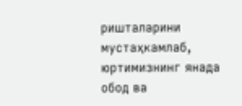ришталарини мустаҳкамлаб, юртимизнинг янада обод ва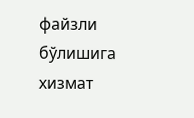файзли бўлишига хизмат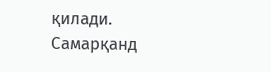қилади.
Самарқанд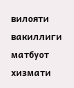вилояти вакиллиги матбуот хизмати